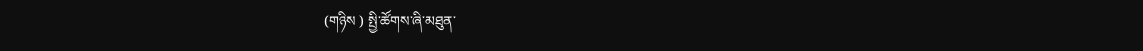(གཉིས ) སྤྱི་ཚོགས་ཞི་མཐུན་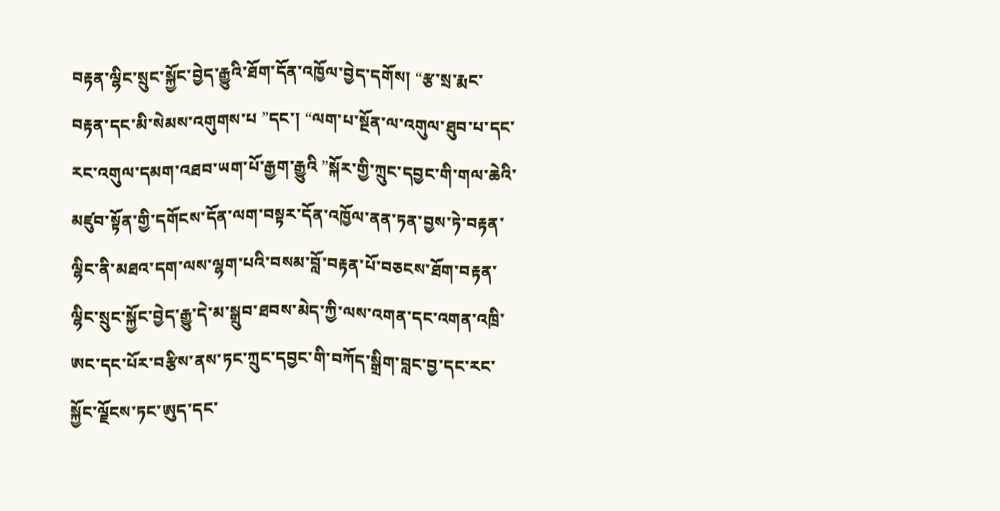བརྟན་ལྷིང་སྲུང་སྐྱོང་བྱེད་རྒྱུའི་ཐོག་དོན་འཁྱོལ་བྱེད་དགོས། “རྩ་སྲ་རྨང་བརྟན་དང་མི་སེམས་འགུགས་པ ”དང་། “ལག་པ་སྔོན་ལ་འགུལ་ཐུབ་པ་དང་རང་འགུལ་དམག་འཐབ་ཡག་པོ་རྒྱག་རྒྱུའི ”སྐོར་གྱི་ཀྲུང་དབྱང་གི་གལ་ཆེའི་མཛུབ་སྟོན་གྱི་དགོངས་དོན་ལག་བསྟར་དོན་འཁྱོལ་ནན་ཏན་བྱས་ཏེ་བརྟན་ལྷིང་ནི་མཐའ་དག་ལས་ལྷག་པའི་བསམ་བློ་བརྟན་པོ་བཅངས་ཐོག་བརྟན་ལྷིང་སྲུང་སྐྱོང་བྱེད་རྒྱུ་དེ་མ་སྒྲུབ་ཐབས་མེད་ཀྱི་ལས་འགན་དང་འགན་འཁྲི་ཨང་དང་པོར་བརྩིས་ནས་ཏང་ཀྲུང་དབྱང་གི་བཀོད་སྒྲིག་བླང་བྱ་དང་རང་སྐྱོང་ལྗོངས་ཏང་ཨུད་དང་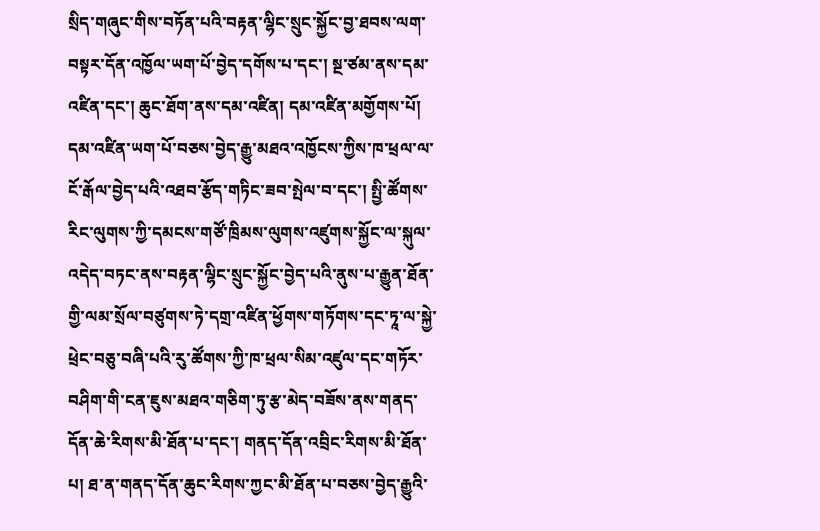སྲིད་གཞུང་གིས་བཏོན་པའི་བརྟན་ལྷིང་སྲུང་སྐྱོང་བྱ་ཐབས་ལག་བསྟར་དོན་འཁྱོལ་ཡག་པོ་བྱེད་དགོས་པ་དང་། སྔ་ཙམ་ནས་དམ་འཛིན་དང་། ཆུང་ཐོག་ནས་དམ་འཛིན། དམ་འཛིན་མགྱོགས་པོ། དམ་འཛིན་ཡག་པོ་བཅས་བྱེད་རྒྱུ་མཐའ་འཁྱོངས་ཀྱིས་ཁ་ཕྲལ་ལ་ངོ་རྒོལ་བྱེད་པའི་འཐབ་རྩོད་གཏིང་ཟབ་སྤེལ་བ་དང་། སྤྱི་ཚོགས་རིང་ལུགས་ཀྱི་དམངས་གཙོ་ཁྲིམས་ལུགས་འཛུགས་སྐྱོང་ལ་སྐུལ་འདེད་བཏང་ནས་བརྟན་ལྷིང་སྲུང་སྐྱོང་བྱེད་པའི་ནུས་པ་རྒྱུན་ཐོན་གྱི་ལམ་སྲོལ་བཙུགས་ཏེ་དགྲ་འཛིན་ཕྱོགས་གཏོགས་དང་ཏཱ་ལ་སྐྱེ་ཕྲེང་བཅུ་བཞི་པའི་རུ་ཚོགས་ཀྱི་ཁ་ཕྲལ་སིམ་འཛུལ་དང་གཏོར་བཤིག་གི་ངན་ཇུས་མཐའ་གཅིག་ཏུ་རྩ་མེད་བཟོས་ནས་གནད་དོན་ཆེ་རིགས་མི་ཐོན་པ་དང་། གནད་དོན་འབྲིང་རིགས་མི་ཐོན་པ། ཐ་ན་གནད་དོན་ཆུང་རིགས་ཀྱང་མི་ཐོན་པ་བཅས་བྱེད་རྒྱུའི་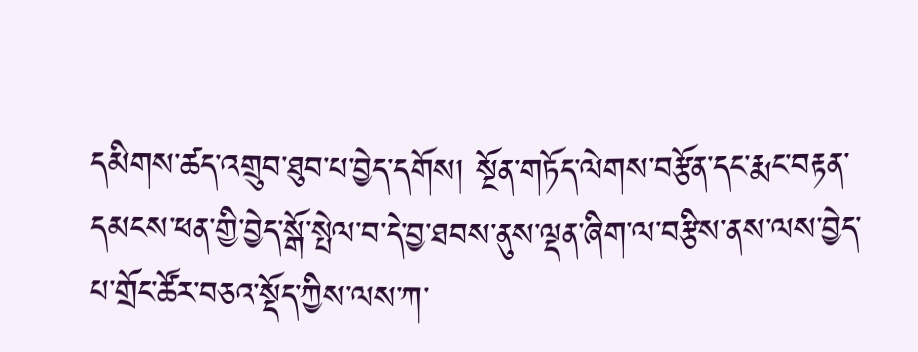དམིགས་ཚད་འགྲུབ་ཐུབ་པ་བྱེད་དགོས། སྔོན་གཏོད་ལེགས་བརྩོན་དང་རྨང་བརྟན་དམངས་ཕན་གྱི་བྱེད་སྒོ་སྤེལ་བ་དེ་བྱ་ཐབས་ནུས་ལྡན་ཞིག་ལ་བརྩིས་ནས་ལས་བྱེད་པ་གྲོང་ཚོར་བཅའ་སྡོད་ཀྱིས་ལས་ཀ་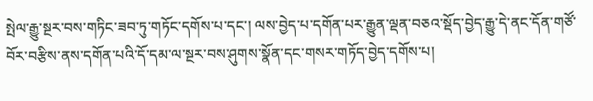སྤེལ་རྒྱུ་སྔར་བས་གཏིང་ཟབ་ཏུ་གཏོང་དགོས་པ་དང་། ལས་བྱེད་པ་དགོན་པར་རྒྱུན་ལྡན་བཅའ་སྡོད་བྱེད་རྒྱུ་དེ་ནང་དོན་གཙོ་བོར་བརྩིས་ནས་དགོན་པའི་དོ་དམ་ལ་སྔར་བས་ཤུགས་སྣོན་དང་གསར་གཏོད་བྱེད་དགོས་པ།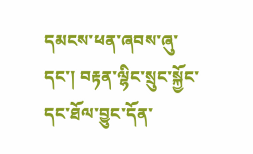དམངས་ཕན་ཞབས་ཞུ་དང་། བརྟན་ལྷིང་སྲུང་སྐྱོང་དང་ཐོལ་བྱུང་དོན་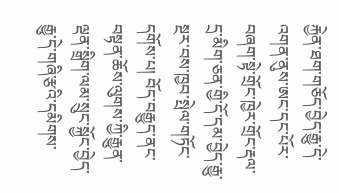རྐྱེན་ཐག་གཅོད་བྱེད་རྒྱུ་དེ་འགན་ནུས་ཨང་དང་པོར་བཞག་སྟེ་གྲོང་ཁྱེར་གྲོང་རྡལ་དྲ་མིག་ཅན་གྱི་དོ་དམ་བྱེད་རྒྱུ་སྔར་བས་ཁྱབ་སྤེལ་གཏོང་དགོས་པ། བོད་བརྒྱུད་ནང་བསྟན་ཆོས་ལུགས་ཀྱི་རྒྱུན་ལྡན་སྒྲིག་ལམ་སྲུང་སྐྱོང་བྱེད་རྒྱུ་དེ་གཞི་རྩའི་དམིགས་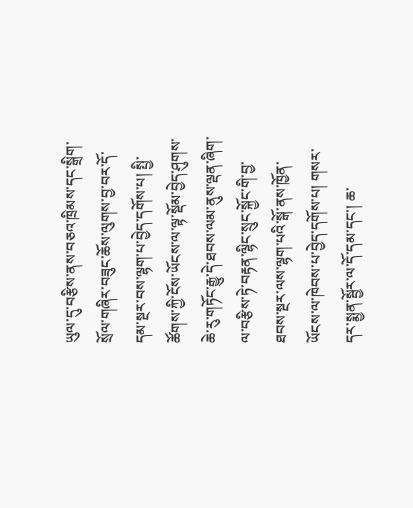ཡུལ་དུ་བརྩིས་ནས་བཅའ་ཁྲིམས་དང་སྒྲིག་སྲོལ་གཞིར་བཟུང་ཆོས་ལུགས་བྱ་བར་དོ་དམ་སྔར་བས་ལྷག་པ་བྱེད་དགོས་པ། སྤྱི་ཚོགས་ཀྱི་ངོས་ཡོངས་ལ་ལྟ་སྡོམ་བྱེད་ཤུགས་ཆེ་རུ་གཏོང་རྒྱུ་དེ་ཐབས་ལམ་ནུས་ལྡན་ཞིག་ལ་བརྩིས་ཏེ་བརྟན་ལྷིང་སྲུང་སྐྱོང་གི་བྱ་ཐབས་སྔར་ལས་ལྷག་པའི་སྒོ་ནས་ཁྱོན་ཡོངས་ལ་ཁེབས་པ་བྱེད་དགོས་པ། གསར་དར་སྨྱན་སྦྱོར་ལ་དོ་དམ་དང་། ཆ་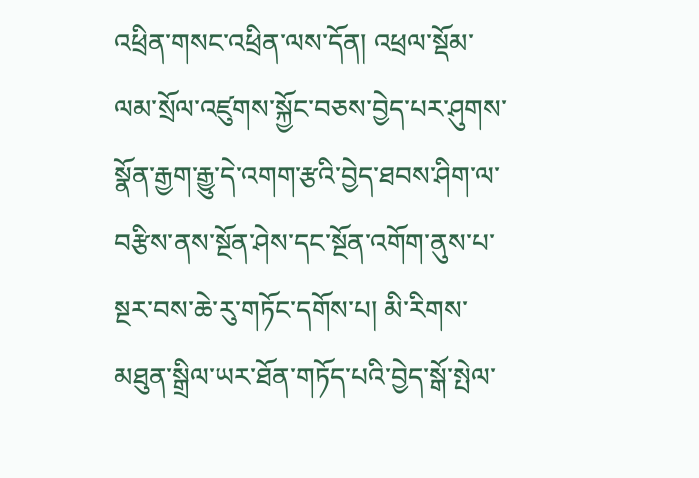འཕྲིན་གསང་འཕྲིན་ལས་དོན། འཕྲལ་སྡོམ་ལམ་སྲོལ་འཛུགས་སྐྱོང་བཅས་བྱེད་པར་ཤུགས་སྣོན་རྒྱག་རྒྱུ་དེ་འགག་རྩའི་བྱེད་ཐབས་ཤིག་ལ་བརྩིས་ནས་སྔོན་ཤེས་དང་སྔོན་འགོག་ནུས་པ་སྔར་བས་ཆེ་རུ་གཏོང་དགོས་པ། མི་རིགས་མཐུན་སྒྲིལ་ཡར་ཐོན་གཏོད་པའི་བྱེད་སྒོ་སྤེལ་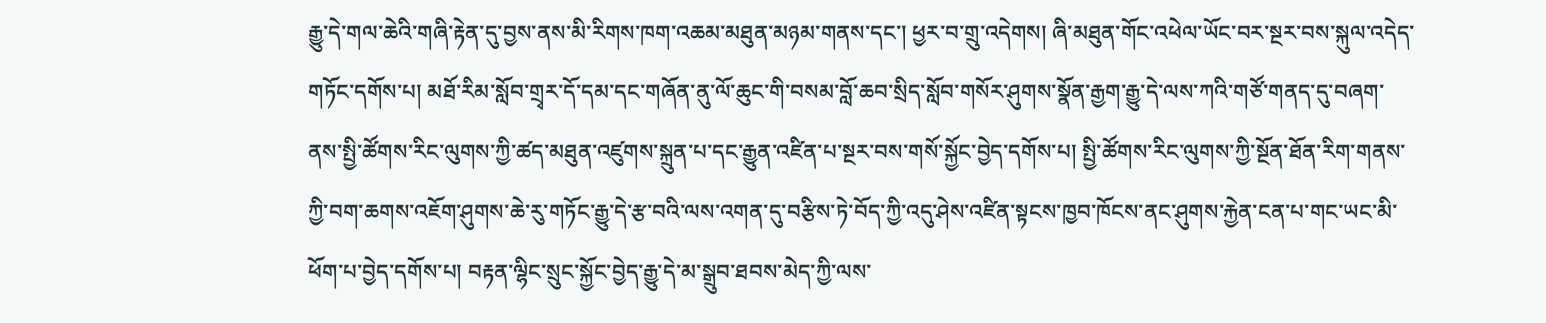རྒྱུ་དེ་གལ་ཆེའི་གཞི་རྟེན་དུ་བྱས་ནས་མི་རིགས་ཁག་འཆམ་མཐུན་མཉམ་གནས་དང་། ཕྱར་བ་གྲུ་འདེགས། ཞི་མཐུན་གོང་འཕེལ་ཡོང་བར་སྔར་བས་སྐུལ་འདེད་གཏོང་དགོས་པ། མཐོ་རིམ་སློབ་གྲྭར་དོ་དམ་དང་གཞོན་ནུ་ལོ་ཆུང་གི་བསམ་བློ་ཆབ་སྲིད་སློབ་གསོར་ཤུགས་སྣོན་རྒྱག་རྒྱུ་དེ་ལས་ཀའི་གཙོ་གནད་དུ་བཞག་ནས་སྤྱི་ཚོགས་རིང་ལུགས་ཀྱི་ཚད་མཐུན་འཛུགས་སྐྲུན་པ་དང་རྒྱུན་འཛིན་པ་སྔར་བས་གསོ་སྐྱོང་བྱེད་དགོས་པ། སྤྱི་ཚོགས་རིང་ལུགས་ཀྱི་སྔོན་ཐོན་རིག་གནས་ཀྱི་བག་ཆགས་འཇོག་ཤུགས་ཆེ་རུ་གཏོང་རྒྱུ་དེ་རྩ་བའི་ལས་འགན་དུ་བརྩིས་ཏེ་བོད་ཀྱི་འདུ་ཤེས་འཛིན་སྟངས་ཁྱབ་ཁོངས་ནང་ཤུགས་རྐྱེན་ངན་པ་གང་ཡང་མི་ཕོག་པ་བྱེད་དགོས་པ། བརྟན་ལྷིང་སྲུང་སྐྱོང་བྱེད་རྒྱུ་དེ་མ་སྒྲུབ་ཐབས་མེད་ཀྱི་ལས་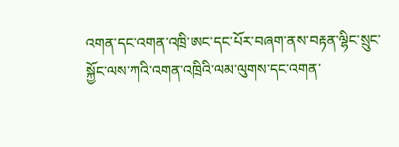འགན་དང་འགན་འཁྲི་ཨང་དང་པོར་བཞག་ནས་བརྟན་ལྷིང་སྲུང་སྐྱོང་ལས་ཀའི་འགན་འཁྲིའི་ལམ་ལུགས་དང་འགན་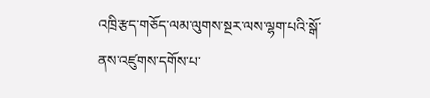འཁྲི་རྩད་གཅོད་ལམ་ལུགས་སྔར་ལས་ལྷག་པའི་སྒོ་ནས་འཛུགས་དགོས་པ་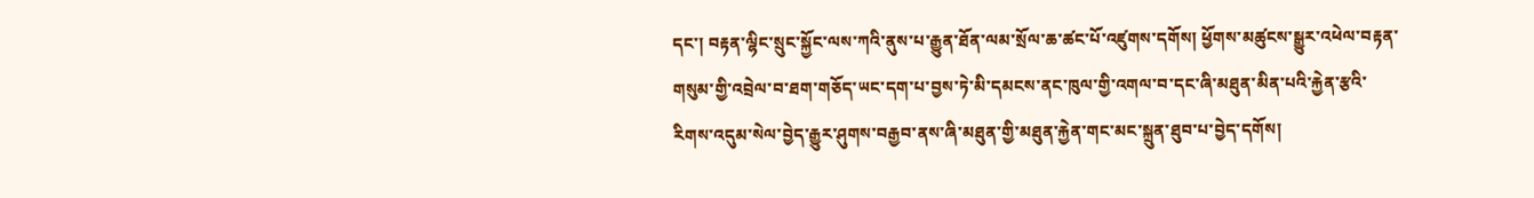དང་། བརྟན་ལྷིང་སྲུང་སྐྱོང་ལས་ཀའི་ནུས་པ་རྒྱུན་ཐོན་ལམ་སྲོལ་ཆ་ཚང་པོ་འཛུགས་དགོས། ཕྱོགས་མཚུངས་སྒྱུར་འཕེལ་བརྟན་གསུམ་གྱི་འབྲེལ་བ་ཐག་གཅོད་ཡང་དག་པ་བྱས་ཏེ་མི་དམངས་ནང་ཁུལ་གྱི་འགལ་བ་དང་ཞི་མཐུན་མིན་པའི་རྐྱེན་རྩའི་རིགས་འདུམ་སེལ་བྱེད་རྒྱུར་ཤུགས་བརྒྱབ་ནས་ཞི་མཐུན་གྱི་མཐུན་རྐྱེན་གང་མང་སྐྲུན་ཐུབ་པ་བྱེད་དགོས།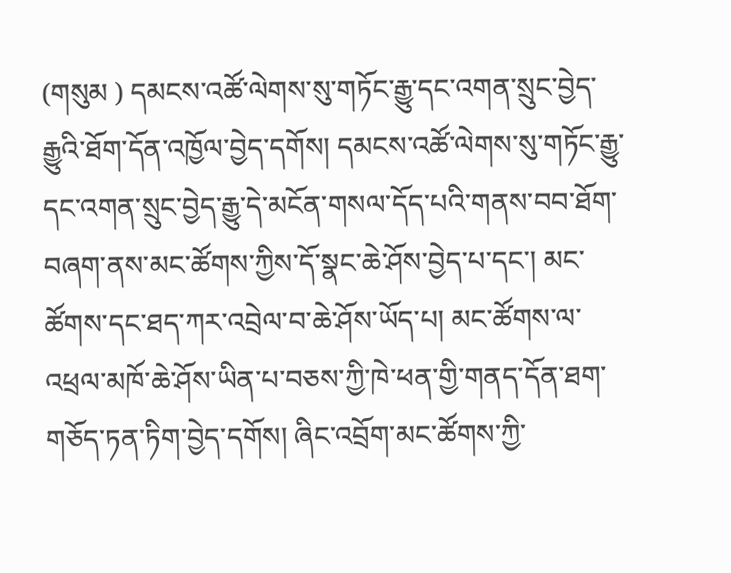(གསུམ ) དམངས་འཚོ་ལེགས་སུ་གཏོང་རྒྱུ་དང་འགན་སྲུང་བྱེད་རྒྱུའི་ཐོག་དོན་འཁྱོལ་བྱེད་དགོས། དམངས་འཚོ་ལེགས་སུ་གཏོང་རྒྱུ་དང་འགན་སྲུང་བྱེད་རྒྱུ་དེ་མངོན་གསལ་དོད་པའི་གནས་བབ་ཐོག་བཞག་ནས་མང་ཚོགས་ཀྱིས་དོ་སྣང་ཆེ་ཤོས་བྱེད་པ་དང་། མང་ཚོགས་དང་ཐད་ཀར་འབྲེལ་བ་ཆེ་ཤོས་ཡོད་པ། མང་ཚོགས་ལ་འཕྲལ་མཁོ་ཆེ་ཤོས་ཡིན་པ་བཅས་ཀྱི་ཁེ་ཕན་གྱི་གནད་དོན་ཐག་གཅོད་ཏན་ཏིག་བྱེད་དགོས། ཞིང་འབྲོག་མང་ཚོགས་ཀྱི་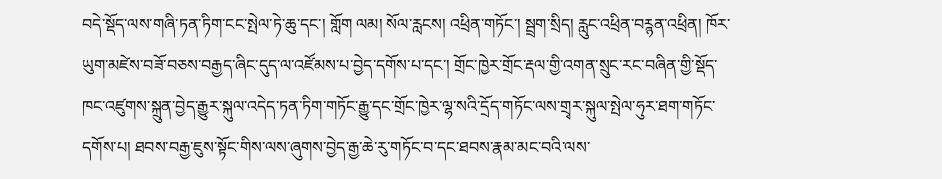བདེ་སྡོད་ལས་གཞི་ཏན་ཏིག་ངང་སྤེལ་ཏེ་ཆུ་དང་། གློག ལམ། སོལ་རླངས། འཕྲིན་གཏོང་། སྦྲག་སྲིད། རླུང་འཕྲིན་བཪྙན་འཕྲིན། ཁོར་ཡུག་མཛེས་བཟོ་བཅས་བརྒྱད་ཞིང་དུད་ལ་འཛོམས་པ་བྱེད་དགོས་པ་དང་། གྲོང་ཁྱེར་གྲོང་རྡལ་གྱི་འགན་སྲུང་རང་བཞིན་གྱི་སྡོད་ཁང་འཛུགས་སྐྲུན་བྱེད་རྒྱུར་སྐུལ་འདེད་ཏན་ཏིག་གཏོང་རྒྱུ་དང་གྲོང་ཁྱེར་ལྷ་སའི་དྲོད་གཏོང་ལས་གྲྭར་སྐུལ་སྤེལ་ཧུར་ཐག་གཏོང་དགོས་པ། ཐབས་བརྒྱ་ཇུས་སྟོང་གིས་ལས་ཞུགས་བྱེད་རྒྱ་ཆེ་རུ་གཏོང་བ་དང་ཐབས་རྣམ་མང་བའི་ལས་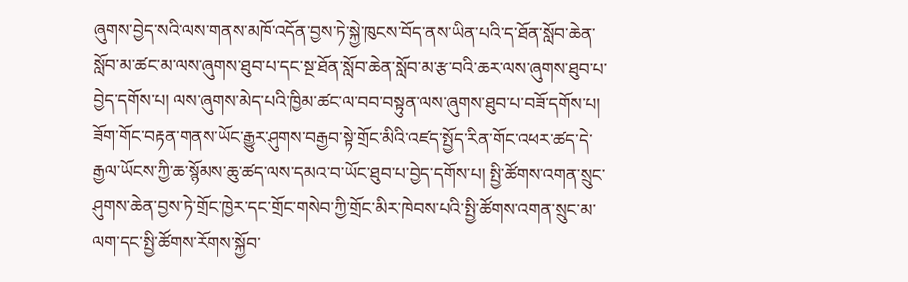ཞུགས་བྱེད་སའི་ལས་གནས་མཁོ་འདོན་བྱས་ཏེ་སྐྱེ་ཁུངས་བོད་ནས་ཡིན་པའི་ད་ཐོན་སློབ་ཆེན་སློབ་མ་ཚང་མ་ལས་ཞུགས་ཐུབ་པ་དང་སྔ་ཐོན་སློབ་ཆེན་སློབ་མ་རྩ་བའི་ཆར་ལས་ཞུགས་ཐུབ་པ་བྱེད་དགོས་པ། ལས་ཞུགས་མེད་པའི་ཁྱིམ་ཚང་ལ་བབ་བསྟུན་ལས་ཞུགས་ཐུབ་པ་བཟོ་དགོས་པ། ཟོག་གོང་བརྟན་གནས་ཡོང་རྒྱུར་ཤུགས་བརྒྱབ་སྟེ་གྲོང་མིའི་འཛད་སྤྱོད་རིན་གོང་འཕར་ཚད་དེ་རྒྱལ་ཡོངས་ཀྱི་ཆ་སྙོམས་ཆུ་ཚད་ལས་དམའ་བ་ཡོང་ཐུབ་པ་བྱེད་དགོས་པ། སྤྱི་ཚོགས་འགན་སྲུང་ཤུགས་ཆེན་བྱས་ཏེ་གྲོང་ཁྱེར་དང་གྲོང་གསེབ་ཀྱི་གྲོང་མིར་ཁེབས་པའི་སྤྱི་ཚོགས་འགན་སྲུང་མ་ལག་དང་སྤྱི་ཚོགས་རོགས་སྐྱོབ་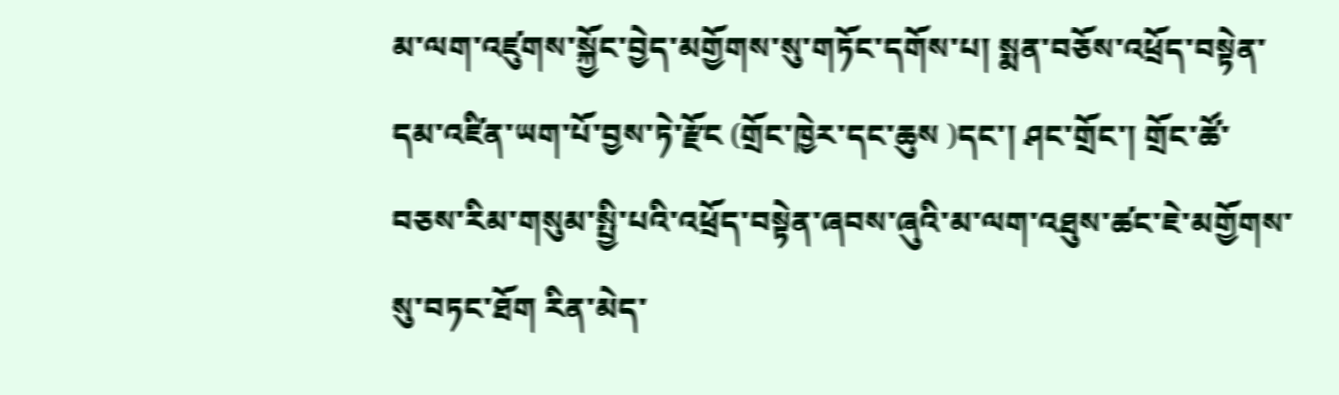མ་ལག་འཛུགས་སྐྱོང་བྱེད་མགྱོགས་སུ་གཏོང་དགོས་པ། སྨན་བཅོས་འཕྲོད་བསྟེན་དམ་འཛིན་ཡག་པོ་བྱས་ཏེ་རྫོང (གྲོང་ཁྱེར་དང་ཆུས )དང་། ཤང་གྲོང་། གྲོང་ཚོ་བཅས་རིམ་གསུམ་སྤྱི་པའི་འཕྲོད་བསྟེན་ཞབས་ཞུའི་མ་ལག་འཐུས་ཚང་ཇེ་མགྱོགས་སུ་བཏང་ཐོག རིན་མེད་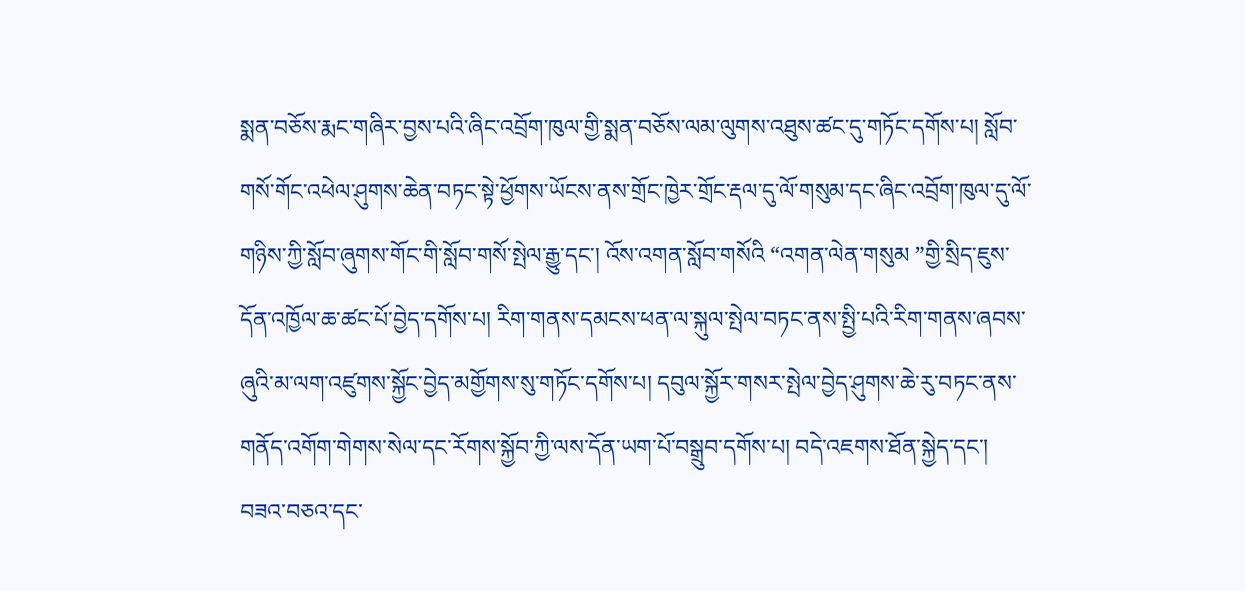སྨན་བཅོས་རྨང་གཞིར་བྱས་པའི་ཞིང་འབྲོག་ཁུལ་གྱི་སྨན་བཅོས་ལམ་ལུགས་འཐུས་ཚང་དུ་གཏོང་དགོས་པ། སློབ་གསོ་གོང་འཕེལ་ཤུགས་ཆེན་བཏང་སྟེ་ཕྱོགས་ཡོངས་ནས་གྲོང་ཁྱེར་གྲོང་རྡལ་དུ་ལོ་གསུམ་དང་ཞིང་འབྲོག་ཁུལ་དུ་ལོ་གཉིས་ཀྱི་སློབ་ཞུགས་གོང་གི་སློབ་གསོ་སྤེལ་རྒྱུ་དང་། འོས་འགན་སློབ་གསོའི “འགན་ལེན་གསུམ ”གྱི་སྲིད་ཇུས་དོན་འཁྱོལ་ཆ་ཚང་པོ་བྱེད་དགོས་པ། རིག་གནས་དམངས་ཕན་ལ་སྐུལ་སྤེལ་བཏང་ནས་སྤྱི་པའི་རིག་གནས་ཞབས་ཞུའི་མ་ལག་འཛུགས་སྐྱོང་བྱེད་མགྱོགས་སུ་གཏོང་དགོས་པ། དབུལ་སྐྱོར་གསར་སྤེལ་བྱེད་ཤུགས་ཆེ་རུ་བཏང་ནས་གནོད་འགོག་གེགས་སེལ་དང་རོགས་སྐྱོབ་ཀྱི་ལས་དོན་ཡག་པོ་བསྒྲུབ་དགོས་པ། བདེ་འཇགས་ཐོན་སྐྱེད་དང་། བཟའ་བཅའ་དང་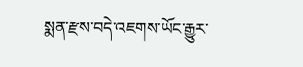སྨན་རྫས་བདེ་འཇགས་ཡོང་རྒྱུར་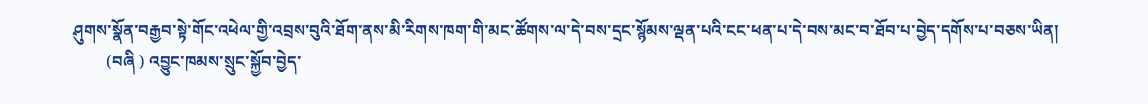ཤུགས་སྣོན་བརྒྱབ་སྟེ་གོང་འཕེལ་གྱི་འབྲས་བུའི་ཐོག་ནས་མི་རིགས་ཁག་གི་མང་ཚོགས་ལ་དེ་བས་དྲང་སྙོམས་ལྡན་པའི་ངང་ཕན་པ་དེ་བས་མང་བ་ཐོབ་པ་བྱེད་དགོས་པ་བཅས་ཡིན།
        (བཞི ) འབྱུང་ཁམས་སྲུང་སྐྱོབ་བྱེད་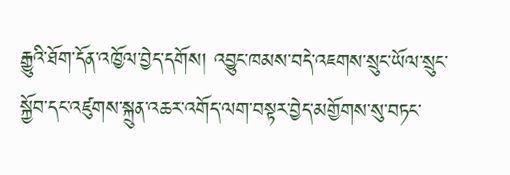རྒྱུའི་ཐོག་དོན་འཁྱོལ་བྱེད་དགོས། འབྱུང་ཁམས་བདེ་འཇགས་སྲུང་ཡོལ་སྲུང་སྐྱོབ་དང་འཛུགས་སྐྲུན་འཆར་འགོད་ལག་བསྟར་བྱེད་མགྱོགས་སུ་བཏང་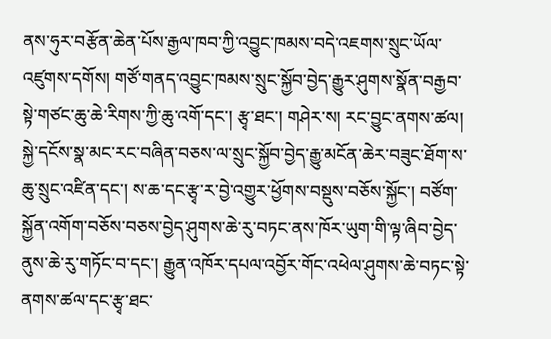ནས་ཧུར་བརྩོན་ཆེན་པོས་རྒྱལ་ཁབ་ཀྱི་འབྱུང་ཁམས་བདེ་འཇགས་སྲུང་ཡོལ་འཛུགས་དགོས། གཙོ་གནད་འབྱུང་ཁམས་སྲུང་སྐྱོབ་བྱེད་རྒྱུར་ཤུགས་སྣོན་བརྒྱབ་སྟེ་གཙང་ཆུ་ཆེ་རིགས་ཀྱི་ཆུ་འགོ་དང་། རྩྭ་ཐང་། གཤེར་ས། རང་བྱུང་ནགས་ཚལ། སྐྱེ་དངོས་སྣ་མང་རང་བཞིན་བཅས་ལ་སྲུང་སྐྱོབ་བྱེད་རྒྱུ་མངོན་ཆེར་བཟུང་ཐོག་ས་ཆུ་སྲུང་འཛིན་དང་། ས་ཆ་དང་རྩྭ་ར་བྱེ་འགྱུར་ཕྱོགས་བསྡུས་བཅོས་སྐྱོང་། བཙོག་སྐྱོན་འགོག་བཅོས་བཅས་བྱེད་ཤུགས་ཆེ་རུ་བཏང་ནས་ཁོར་ཡུག་གི་ལྟ་ཞིབ་བྱེད་ནུས་ཆེ་རུ་གཏོང་བ་དང་། རྒྱུན་འཁོར་དཔལ་འབྱོར་གོང་འཕེལ་ཤུགས་ཆེ་བཏང་སྟེ་ནགས་ཚལ་དང་རྩྭ་ཐང་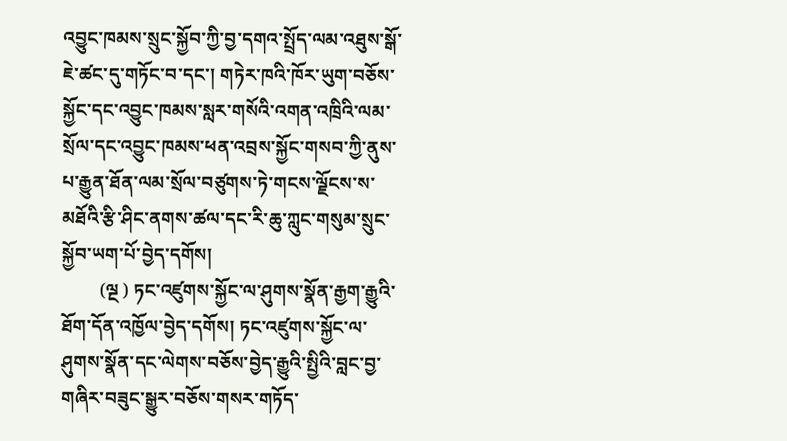འབྱུང་ཁམས་སྲུང་སྐྱོབ་ཀྱི་བྱ་དགའ་སྤྲོད་ལམ་འཐུས་སྒོ་ཇེ་ཚང་དུ་གཏོང་བ་དང་། གཏེར་ཁའི་ཁོར་ཡུག་བཅོས་སྐྱོང་དང་འབྱུང་ཁམས་སླར་གསོའི་འགན་འཁྲིའི་ལམ་སྲོལ་དང་འབྱུང་ཁམས་ཕན་འབྲས་སྐྱོང་གསབ་ཀྱི་ནུས་པ་རྒྱུན་ཐོན་ལམ་སྲོལ་བཙུགས་ཏེ་གངས་ལྗོངས་ས་མཐོའི་རྩི་ཤིང་ནགས་ཚལ་དང་རི་ཆུ་ཀླུང་གསུམ་སྲུང་སྐྱོབ་ཡག་པོ་བྱེད་དགོས།
        (ལྔ ) ཏང་འཛུགས་སྐྱོང་ལ་ཤུགས་སྣོན་རྒྱག་རྒྱུའི་ཐོག་དོན་འཁྱོལ་བྱེད་དགོས། ཏང་འཛུགས་སྐྱོང་ལ་ཤུགས་སྣོན་དང་ལེགས་བཅོས་བྱེད་རྒྱུའི་སྤྱིའི་བླང་བྱ་གཞིར་བཟུང་སྒྱུར་བཅོས་གསར་གཏོད་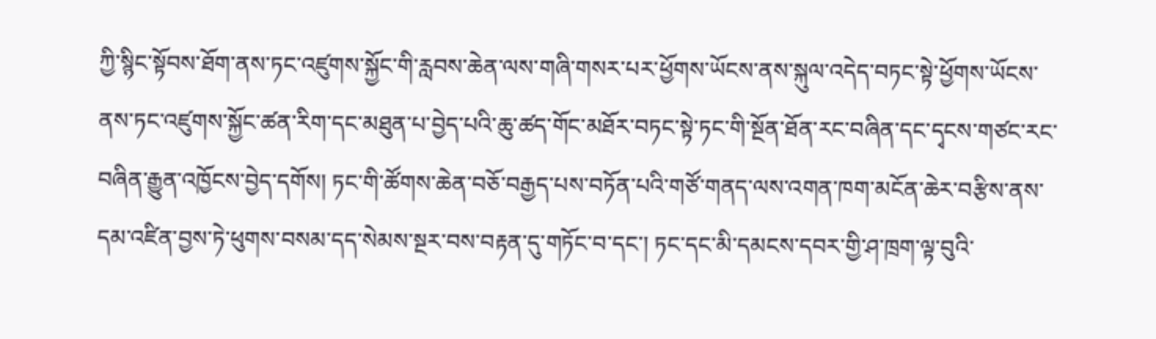ཀྱི་སྙིང་སྟོབས་ཐོག་ནས་ཏང་འཛུགས་སྐྱོང་གི་རླབས་ཆེན་ལས་གཞི་གསར་པར་ཕྱོགས་ཡོངས་ནས་སྐུལ་འདེད་བཏང་སྟེ་ཕྱོགས་ཡོངས་ནས་ཏང་འཛུགས་སྐྱོང་ཚན་རིག་དང་མཐུན་པ་བྱེད་པའི་ཆུ་ཚད་གོང་མཐོར་བཏང་སྟེ་ཏང་གི་སྔོན་ཐོན་རང་བཞིན་དང་དྭངས་གཙང་རང་བཞིན་རྒྱུན་འཁྱོངས་བྱེད་དགོས། ཏང་གི་ཚོགས་ཆེན་བཅོ་བརྒྱད་པས་བཏོན་པའི་གཙོ་གནད་ལས་འགན་ཁག་མངོན་ཆེར་བརྩིས་ནས་དམ་འཛིན་བྱས་ཏེ་ཕུགས་བསམ་དད་སེམས་སྔར་བས་བརྟན་དུ་གཏོང་བ་དང་། ཏང་དང་མི་དམངས་དབར་གྱི་ཤ་ཁྲག་ལྟ་བུའི་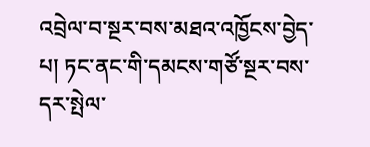འབྲེལ་བ་སྔར་བས་མཐའ་འཁྱོངས་བྱེད་པ། ཏང་ནང་གི་དམངས་གཙོ་སྔར་བས་དར་སྤེལ་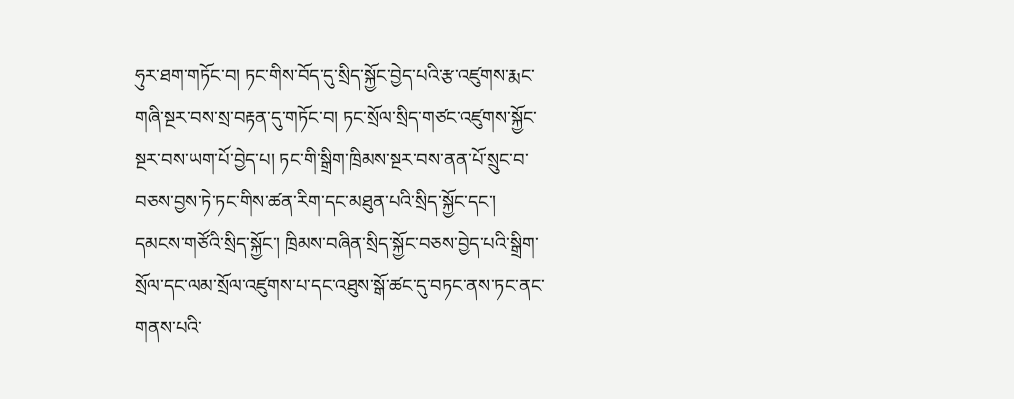ཧུར་ཐག་གཏོང་བ། ཏང་གིས་བོད་དུ་སྲིད་སྐྱོང་བྱེད་པའི་རྩ་འཛུགས་རྨང་གཞི་སྔར་བས་སྲ་བརྟན་དུ་གཏོང་བ། ཏང་སྲོལ་སྲིད་གཙང་འཛུགས་སྐྱོང་སྔར་བས་ཡག་པོ་བྱེད་པ། ཏང་གི་སྒྲིག་ཁྲིམས་སྔར་བས་ནན་པོ་སྲུང་བ་བཅས་བྱས་ཏེ་ཏང་གིས་ཚན་རིག་དང་མཐུན་པའི་སྲིད་སྐྱོང་དང་། དམངས་གཙོའི་སྲིད་སྐྱོང་། ཁྲིམས་བཞིན་སྲིད་སྐྱོང་བཅས་བྱེད་པའི་སྒྲིག་སྲོལ་དང་ལམ་སྲོལ་འཛུགས་པ་དང་འཐུས་སྒོ་ཚང་དུ་བཏང་ནས་ཏང་ནང་གནས་པའི་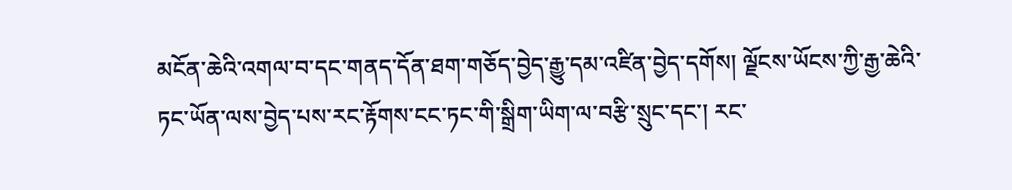མངོན་ཆེའི་འགལ་བ་དང་གནད་དོན་ཐག་གཅོད་བྱེད་རྒྱུ་དམ་འཛིན་བྱེད་དགོས། ལྗོངས་ཡོངས་ཀྱི་རྒྱ་ཆེའི་ཏང་ཡོན་ལས་བྱེད་པས་རང་རྟོགས་ངང་ཏང་གི་སྒྲིག་ཡིག་ལ་བརྩི་སྲུང་དང་། རང་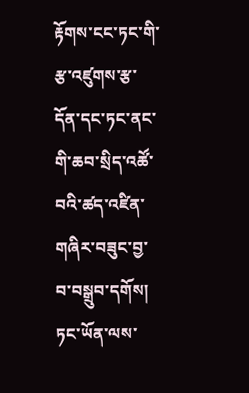རྟོགས་ངང་ཏང་གི་རྩ་འཛུགས་རྩ་དོན་དང་ཏང་ནང་གི་ཆབ་སྲིད་འཚོ་བའི་ཚད་འཛིན་གཞིར་བཟུང་བྱ་བ་བསྒྲུབ་དགོས། ཏང་ཡོན་ལས་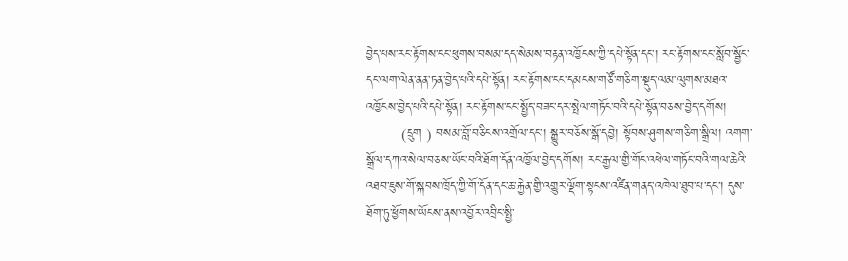བྱེད་པས་རང་རྟོགས་ངང་ཕུགས་བསམ་དད་སེམས་བརྟན་འཁྱོངས་ཀྱི་དཔེ་སྟོན་དང་། རང་རྟོགས་ངང་སློབ་སྦྱོང་དང་ལག་ལེན་ནན་ཏན་བྱེད་པའི་དཔེ་སྟོན། རང་རྟོགས་ངང་དམངས་གཙོ་གཅིག་སྡུད་ལམ་ལུགས་མཐའ་འཁྱོངས་བྱེད་པའི་དཔེ་སྟོན། རང་རྟོགས་ངང་སྤྱོད་བཟང་དར་སྤེལ་གཏོང་བའི་དཔེ་སྟོན་བཅས་བྱེད་དགོས།
        (དྲུག ) བསམ་བློ་བཅིངས་འགྲོལ་དང་། སྒྱུར་བཅོས་སྒོ་དབྱེ། སྟོབས་ཤུགས་གཅིག་སྒྲིལ། འགག་སྒྲོལ་དཀའ་སེལ་བཅས་ཡོང་བའི་ཐོག་དོན་འཁྱོལ་བྱེད་དགོས། རང་རྒྱལ་གྱི་གོང་འཕེལ་གཏོང་བའི་གལ་ཆེའི་འཐབ་ཇུས་གོ་སྐབས་ཁྲོད་ཀྱི་གོ་དོན་དང་ཆ་རྐྱེན་གྱི་འགྱུར་ལྡོག་སྟངས་འཛིན་གནད་འཁེལ་ཐུབ་པ་དང་། དུས་ཐོག་ཏུ་ཕྱོགས་ཡོངས་ནས་འབྱོར་འབྲིང་སྤྱི་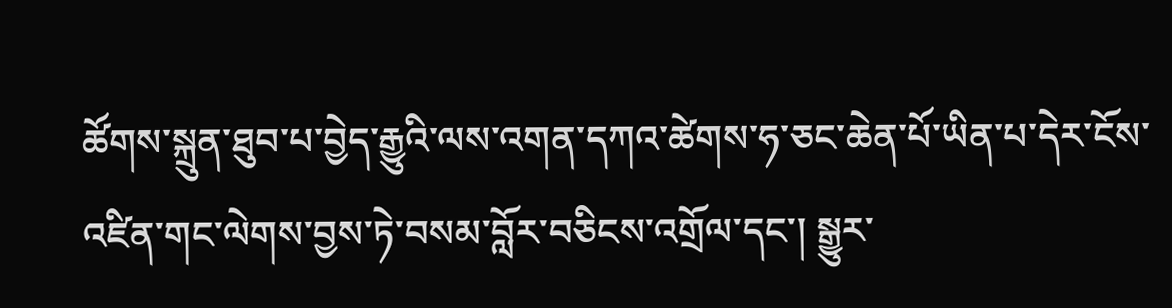ཚོགས་སྐྲུན་ཐུབ་པ་བྱེད་རྒྱུའི་ལས་འགན་དཀའ་ཚེགས་ཧ་ཅང་ཆེན་པོ་ཡིན་པ་དེར་ངོས་འཛིན་གང་ལེགས་བྱས་ཏེ་བསམ་བློར་བཅིངས་འགྲོལ་དང་། སྒྱུར་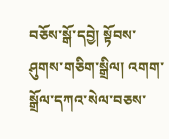བཅོས་སྒོ་དབྱེ། སྟོབས་ཤུགས་གཅིག་སྒྲིལ། འགག་སྒྲོལ་དཀའ་སེལ་བཅས་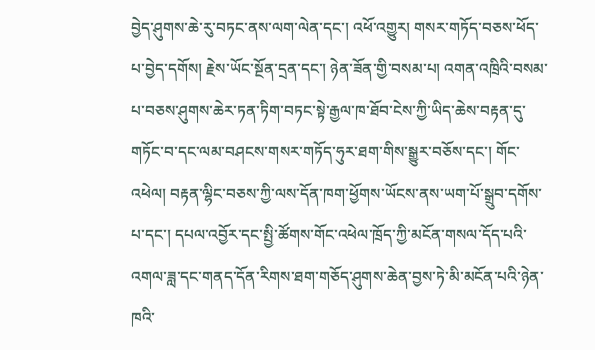བྱེད་ཤུགས་ཆེ་རུ་བཏང་ནས་ལག་ལེན་དང་། འཕོ་འགྱུར། གསར་གཏོད་བཅས་ཕོད་པ་བྱེད་དགོས། རྗེས་ཡོང་སྔོན་དྲན་དང་། ཉེན་ཟོན་གྱི་བསམ་པ། འགན་འཁྲིའི་བསམ་པ་བཅས་ཤུགས་ཆེར་ཏན་ཏིག་བཏང་སྟེ་རྒྱལ་ཁ་ཐོབ་ངེས་ཀྱི་ཡིད་ཆེས་བརྟན་དུ་གཏོང་བ་དང་ལམ་བཤངས་གསར་གཏོད་ཧུར་ཐག་གིས་སྒྱུར་བཅོས་དང་། གོང་འཕེལ། བརྟན་ལྷིང་བཅས་ཀྱི་ལས་དོན་ཁག་ཕྱོགས་ཡོངས་ནས་ཡག་པོ་སྒྲུབ་དགོས་པ་དང་། དཔལ་འབྱོར་དང་སྤྱི་ཚོགས་གོང་འཕེལ་ཁྲོད་ཀྱི་མངོན་གསལ་དོད་པའི་འགལ་ཟླ་དང་གནད་དོན་རིགས་ཐག་གཅོད་ཤུགས་ཆེན་བྱས་ཏེ་མི་མངོན་པའི་ཉེན་ཁའི་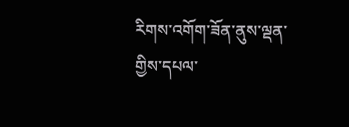རིགས་འགོག་ཟོན་ནུས་ལྡན་གྱིས་དཔལ་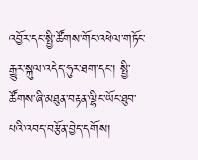འབྱོར་དང་སྤྱི་ཚོགས་གོང་འཕེལ་གཏོང་རྒྱུར་སྐུལ་འདེད་ཧུར་ཐག་དང་། སྤྱི་ཚོགས་ཞི་མཐུན་བརྟན་ལྷིང་ཡོང་ཐུབ་པའི་འབད་བརྩོན་བྱེད་དགོས།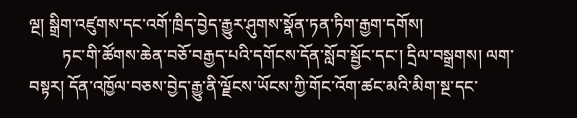ལྔ། སྒྲིག་འཛུགས་དང་འགོ་ཁྲིད་བྱེད་རྒྱུར་ཤུགས་སྣོན་ཏན་ཏིག་རྒྱག་དགོས།
        ཏང་གི་ཚོགས་ཆེན་བཅོ་བརྒྱད་པའི་དགོངས་དོན་སློབ་སྦྱོང་དང་། དྲིལ་བསྒྲགས། ལག་བསྟར། དོན་འཁྱོལ་བཅས་བྱེད་རྒྱུ་ནི་ལྗོངས་ཡོངས་ཀྱི་གོང་འོག་ཚང་མའི་མིག་སྔ་དང་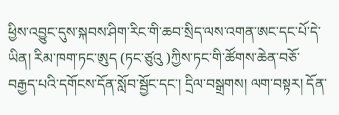ཕྱིས་འབྱུང་དུས་སྐབས་ཤིག་རིང་གི་ཆབ་སྲིད་ལས་འགན་ཨང་དང་པོ་དེ་ཡིན། རིམ་ཁག་ཏང་ཨུད (ཏང་ཙུའུ )ཀྱིས་ཏང་གི་ཚོགས་ཆེན་བཅོ་བརྒྱད་པའི་དགོངས་དོན་སློབ་སྦྱོང་དང་། དྲིལ་བསྒྲགས། ལག་བསྟར། དོན་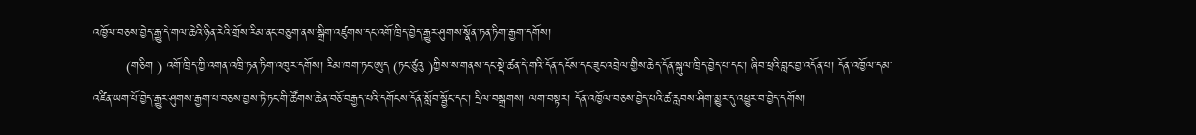འཁྱོལ་བཅས་བྱེད་རྒྱུ་དེ་གལ་ཆེའི་ཉིན་རེའི་གྲོས་རིམ་ནང་བཅུག་ནས་སྒྲིག་འཛུགས་དང་འགོ་ཁྲིད་བྱེད་རྒྱུར་ཤུགས་སྣོན་ཏན་ཏིག་རྒྱག་དགོས།
        (གཅིག ) འགོ་ཁྲིད་ཀྱི་འགན་འཁྲི་ཏན་ཏིག་འཁུར་དགོས། རིམ་ཁག་ཏང་ཨུད (ཏང་ཙུའུ )ཀྱིས་ས་གནས་དང་སྡེ་ཚན་དེ་གའི་དོན་དངོས་དང་ཟུང་འབྲེལ་གྱིས་ཆེད་དོན་སྐུལ་ཁྲིད་བྱེད་པ་དང་། ཞིབ་ཕྲའི་བླང་བྱ་འདོན་པ། དོན་འཁྱོལ་དམ་འཛིན་ཡག་པོ་བྱེད་རྒྱུར་ཤུགས་རྒྱག་པ་བཅས་བྱས་ཏེ་ཏང་གི་ཚོགས་ཆེན་བཅོ་བརྒྱད་པའི་དགོངས་དོན་སློབ་སྦྱོང་དང་། དྲིལ་བསྒྲགས། ལག་བསྟར། དོན་འཁྱོལ་བཅས་བྱེད་པའི་ཚ་རླབས་ཤིག་མྱུར་དུ་འཕྱུར་བ་བྱེད་དགོས།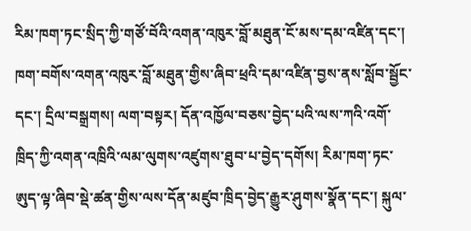རིམ་ཁག་ཏང་སྲིད་ཀྱི་གཙོ་བོའི་འགན་འཁུར་བློ་མཐུན་ངོ་མས་དམ་འཛིན་དང་། ཁག་བགོས་འགན་འཁུར་བློ་མཐུན་གྱིས་ཞིབ་ཕྲའི་དམ་འཛིན་བྱས་ནས་སློབ་སྦྱོང་དང་། དྲིལ་བསྒྲགས། ལག་བསྟར། དོན་འཁྱོལ་བཅས་བྱེད་པའི་ལས་ཀའི་འགོ་ཁྲིད་ཀྱི་འགན་འཁྲིའི་ལམ་ལུགས་འཛུགས་ཐུབ་པ་བྱེད་དགོས། རིམ་ཁག་ཏང་ཨུད་ལྟ་ཞིབ་སྡེ་ཚན་གྱིས་ལས་དོན་མཛུབ་ཁྲིད་བྱེད་རྒྱུར་ཤུགས་སྣོན་དང་། སྐུལ་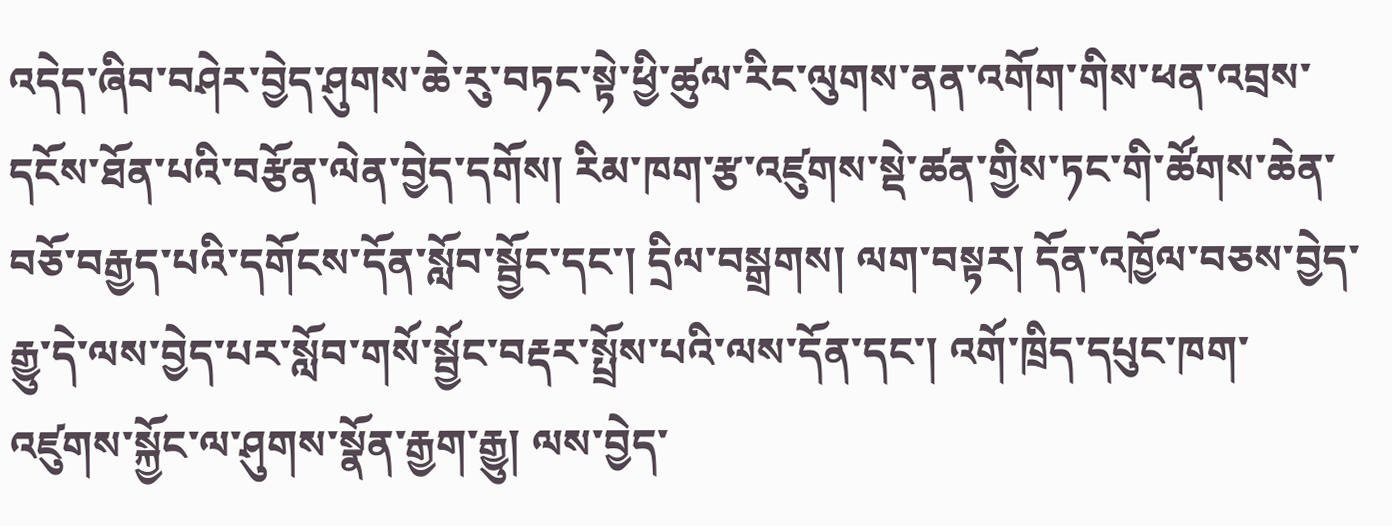འདེད་ཞིབ་བཤེར་བྱེད་ཤུགས་ཆེ་རུ་བཏང་སྟེ་ཕྱི་ཚུལ་རིང་ལུགས་ནན་འགོག་གིས་ཕན་འབྲས་དངོས་ཐོན་པའི་བརྩོན་ལེན་བྱེད་དགོས། རིམ་ཁག་རྩ་འཛུགས་སྡེ་ཚན་གྱིས་ཏང་གི་ཚོགས་ཆེན་བཅོ་བརྒྱད་པའི་དགོངས་དོན་སློབ་སྦྱོང་དང་། དྲིལ་བསྒྲགས། ལག་བསྟར། དོན་འཁྱོལ་བཅས་བྱེད་རྒྱུ་དེ་ལས་བྱེད་པར་སློབ་གསོ་སྦྱོང་བརྡར་སྤྲོས་པའི་ལས་དོན་དང་། འགོ་ཁྲིད་དཔུང་ཁག་འཛུགས་སྐྱོང་ལ་ཤུགས་སྣོན་རྒྱག་རྒྱུ། ལས་བྱེད་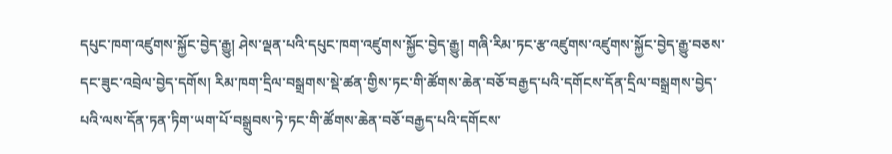དཔུང་ཁག་འཛུགས་སྐྱོང་བྱེད་རྒྱུ། ཤེས་ལྡན་པའི་དཔུང་ཁག་འཛུགས་སྐྱོང་བྱེད་རྒྱུ། གཞི་རིམ་ཏང་རྩ་འཛུགས་འཛུགས་སྐྱོང་བྱེད་རྒྱུ་བཅས་དང་ཟུང་འབྲེལ་བྱེད་དགོས། རིམ་ཁག་དྲིལ་བསྒྲགས་སྡེ་ཚན་གྱིས་ཏང་གི་ཚོགས་ཆེན་བཅོ་བརྒྱད་པའི་དགོངས་དོན་དྲིལ་བསྒྲགས་བྱེད་པའི་ལས་དོན་ཏན་ཏིག་ཡག་པོ་བསྒྲུབས་ཏེ་ཏང་གི་ཚོགས་ཆེན་བཅོ་བརྒྱད་པའི་དགོངས་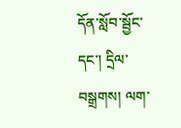དོན་སློབ་སྦྱོང་དང་། དྲིལ་བསྒྲགས། ལག་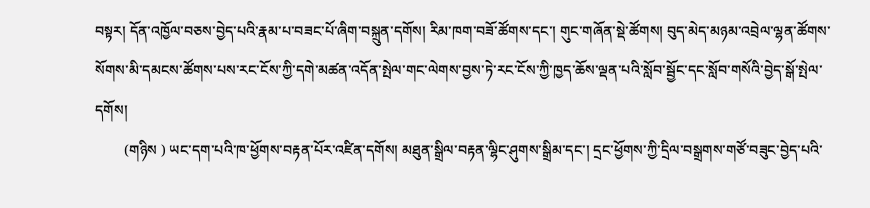བསྟར། དོན་འཁྱོལ་བཅས་བྱེད་པའི་རྣམ་པ་བཟང་པོ་ཞིག་བསྐྲུན་དགོས། རིམ་ཁག་བཟོ་ཚོགས་དང་། གུང་གཞོན་སྡེ་ཚོགས། བུད་མེད་མཉམ་འབྲེལ་ལྷན་ཚོགས་སོགས་མི་དམངས་ཚོགས་པས་རང་ངོས་ཀྱི་དགེ་མཚན་འདོན་སྤེལ་གང་ལེགས་བྱས་ཏེ་རང་ངོས་ཀྱི་ཁྱད་ཆོས་ལྡན་པའི་སློབ་སྦྱོང་དང་སློབ་གསོའི་བྱེད་སྒོ་སྤེལ་དགོས།
        (གཉིས ) ཡང་དག་པའི་ཁ་ཕྱོགས་བརྟན་པོར་འཛིན་དགོས། མཐུན་སྒྲིལ་བརྟན་ལྷིང་ཤུགས་སྒྲིམ་དང་། དྲང་ཕྱོགས་ཀྱི་དྲིལ་བསྒྲགས་གཙོ་བཟུང་བྱེད་པའི་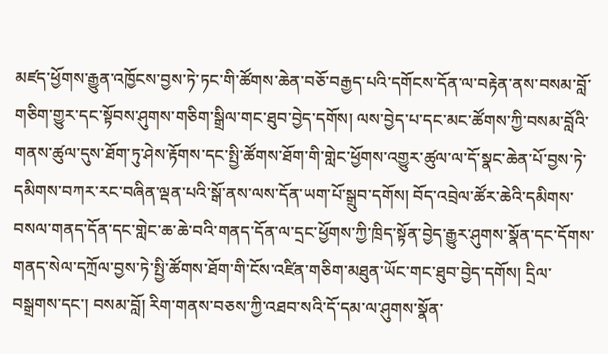མཛད་ཕྱོགས་རྒྱུན་འཁྱོངས་བྱས་ཏེ་ཏང་གི་ཚོགས་ཆེན་བཅོ་བརྒྱད་པའི་དགོངས་དོན་ལ་བརྟེན་ནས་བསམ་བློ་གཅིག་གྱུར་དང་སྟོབས་ཤུགས་གཅིག་སྒྲིལ་གང་ཐུབ་བྱེད་དགོས། ལས་བྱེད་པ་དང་མང་ཚོགས་ཀྱི་བསམ་བློའི་གནས་ཚུལ་དུས་ཐོག་ཏུ་ཤེས་རྟོགས་དང་སྤྱི་ཚོགས་ཐོག་གི་གླེང་ཕྱོགས་འགྱུར་ཚུལ་ལ་དོ་སྣང་ཆེན་པོ་བྱས་ཏེ་དམིགས་བཀར་རང་བཞིན་ལྡན་པའི་སྒོ་ནས་ལས་དོན་ཡག་པོ་སྒྲུབ་དགོས། བོད་འབྲེལ་ཚོར་ཆེའི་དམིགས་བསལ་གནད་དོན་དང་གླེང་ཆ་ཆེ་བའི་གནད་དོན་ལ་དྲང་ཕྱོགས་ཀྱི་ཁྲིད་སྟོན་བྱེད་རྒྱུར་ཤུགས་སྣོན་དང་དོགས་གནད་སེལ་དཀྲོལ་བྱས་ཏེ་སྤྱི་ཚོགས་ཐོག་གི་ངོས་འཛིན་གཅིག་མཐུན་ཡོང་གང་ཐུབ་བྱེད་དགོས། དྲིལ་བསྒྲགས་དང་། བསམ་བློ། རིག་གནས་བཅས་ཀྱི་འཐབ་སའི་དོ་དམ་ལ་ཤུགས་སྣོན་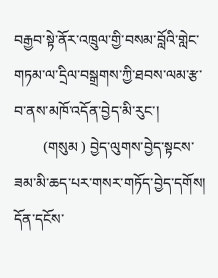བརྒྱབ་སྟེ་ནོར་འཁྲུལ་གྱི་བསམ་བློའི་གླེང་གཏམ་ལ་དྲིལ་བསྒྲགས་ཀྱི་ཐབས་ལམ་རྩ་བ་ནས་མཁོ་འདོན་བྱེད་མི་རུང་།
        (གསུམ ) བྱེད་ལུགས་བྱེད་སྟངས་ཟམ་མི་ཆད་པར་གསར་གཏོད་བྱེད་དགོས། དོན་དངོས་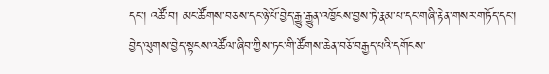དང་། འཚོ་བ། མང་ཚོགས་བཅས་དང་ཉེ་པོ་བྱེད་རྒྱུ་རྒྱུན་འཁྱོངས་བྱས་ཏེ་རྣམ་པ་དང་གཞི་རྟེན་གསར་གཏོད་དང་། བྱེད་ལུགས་བྱེད་སྟངས་འཚོལ་ཞིབ་ཀྱིས་ཏང་གི་ཚོགས་ཆེན་བཅོ་བརྒྱད་པའི་དགོངས་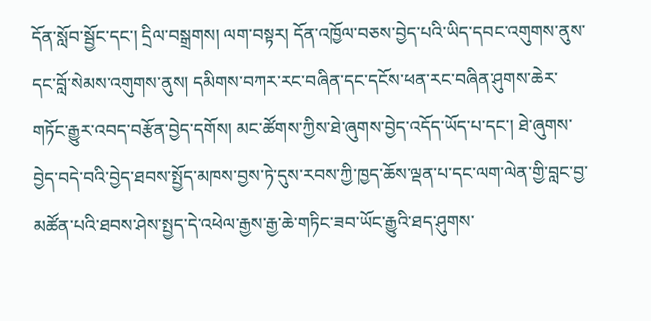དོན་སློབ་སྦྱོང་དང་། དྲིལ་བསྒྲགས། ལག་བསྟར། དོན་འཁྱོལ་བཅས་བྱེད་པའི་ཡིད་དབང་འགུགས་ནུས་དང་བློ་སེམས་འགུགས་ནུས། དམིགས་བཀར་རང་བཞིན་དང་དངོས་ཕན་རང་བཞིན་ཤུགས་ཆེར་གཏོང་རྒྱུར་འབད་བརྩོན་བྱེད་དགོས། མང་ཚོགས་ཀྱིས་ཐེ་ཞུགས་བྱེད་འདོད་ཡོད་པ་དང་། ཐེ་ཞུགས་བྱེད་བདེ་བའི་བྱེད་ཐབས་སྤྱོད་མཁས་བྱས་ཏེ་དུས་རབས་ཀྱི་ཁྱད་ཆོས་ལྡན་པ་དང་ལག་ལེན་གྱི་བླང་བྱ་མཚོན་པའི་ཐབས་ཤེས་སྤྱད་དེ་འཕེལ་རྒྱས་རྒྱ་ཆེ་གཏིང་ཟབ་ཡོང་རྒྱུའི་ཐད་ཤུགས་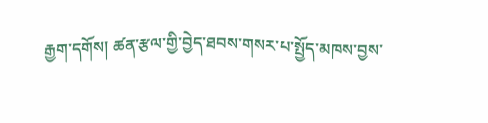རྒྱག་དགོས། ཚན་རྩལ་གྱི་བྱེད་ཐབས་གསར་པ་སྤྱོད་མཁས་བྱས་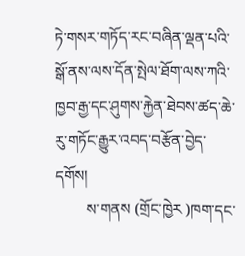ཏེ་གསར་གཏོད་རང་བཞིན་ལྡན་པའི་སྒོ་ནས་ལས་དོན་སྤེལ་ཐོག་ལས་ཀའི་ཁྱབ་རྒྱ་དང་ཤུགས་རྐྱེན་ཐེབས་ཚད་ཆེ་རུ་གཏོང་རྒྱུར་འབད་བརྩོན་བྱེད་དགོས།
        ས་གནས (གྲོང་ཁྱེར )ཁག་དང་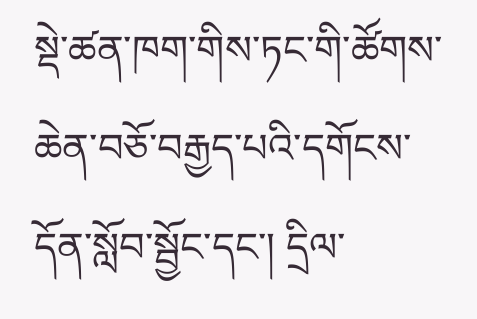སྡེ་ཚན་ཁག་གིས་ཏང་གི་ཚོགས་ཆེན་བཅོ་བརྒྱད་པའི་དགོངས་དོན་སློབ་སྦྱོང་དང་། དྲིལ་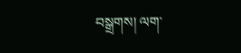བསྒྲགས། ལག་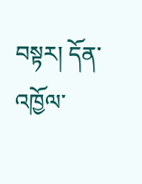བསྟར། དོན་འཁྱོལ་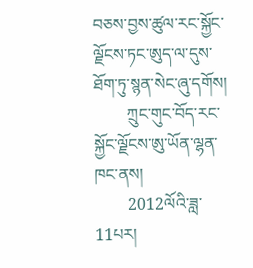བཅས་བྱས་ཚུལ་རང་སྐྱོང་ལྗོངས་ཏང་ཨུད་ལ་དུས་ཐོག་ཏུ་སྙན་སེང་ཞུ་དགོས།
        ཀྲུང་གུང་བོད་རང་སྐྱོང་ལྗོངས་ཨུ་ཡོན་ལྷན་ཁང་ནས།
        2012ལོའི་ཟླ་11པར།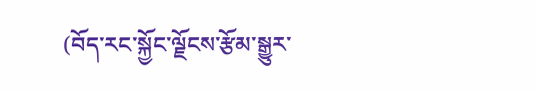(བོད་རང་སྐྱོང་ལྗོངས་རྩོམ་སྒྱུར་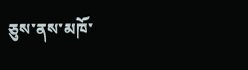ཅུས་ནས་མཁོ་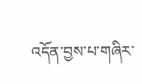འདོན་བྱས་པ་གཞིར་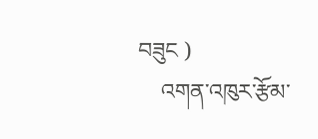བཟུང )
    འགན་འཁུར་རྩོམ་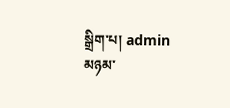སྒྲིག་པ། admin
མཉམ་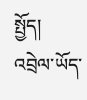སྤྱོད།
འབྲེལ་ཡོད་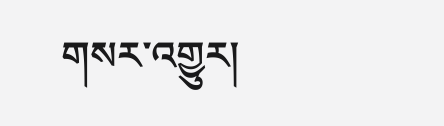གསར་འགྱུར།